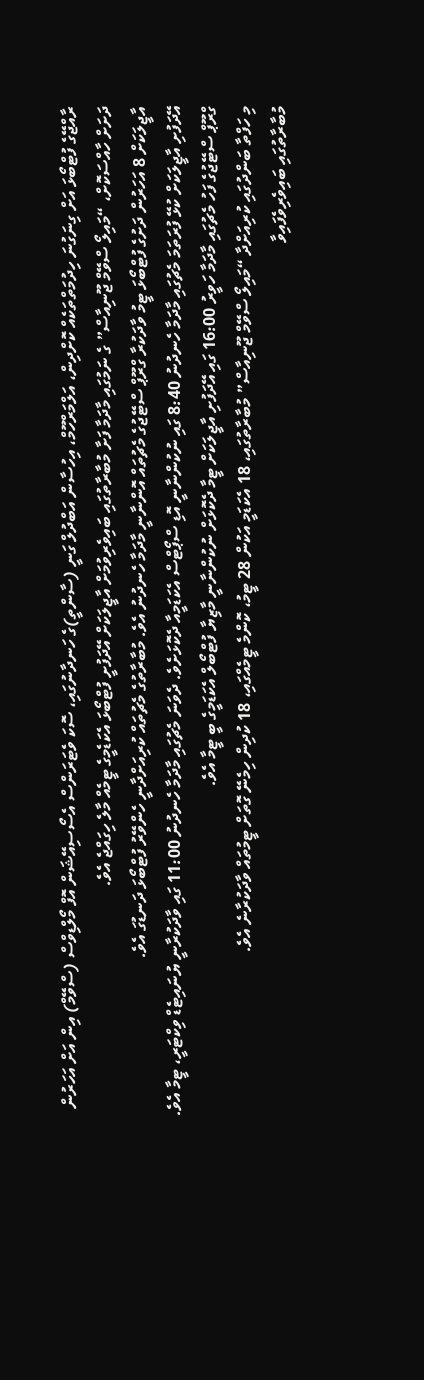ރާއްޖޭގެ ފުޓްބޯޅަ އަށް ގިނަގުނަ ހިދުމަތްތަކެއް ކޮށްދިން، އަލްމަރްހޫމް، އިހުސާން އަބްދުލް ގަނީ (ސާންތީ)ގެ ހަނދާނުގައި، ސޮކަ ވެޓަރަންސް އެސޯސިއޭޝަން އޮފް މޯލްޑިވްސް (ސްވޭމް) އިން އަށް އަހަރުން ދަށަށް ހާއްސަކޮށް، “މައިލޯ ސްވޭމް ޖޫނިއާސް” ގެ ނަމުގައި މާދަމާ ފަށާ މުބާރާތުގައި ބައިވެރިވުމަށް އާޖީލަކަށް އޭދަފުށީ ފުޓްބޯޅަ އެކަޑެމީގެ ޓީމެއް މާލެ ހިގައްޖެ އެވެ.
އާޖީލަކަށް 8 އަހަރުން ދަށުގެ ފުޓްބޯޅަ ޓީމު ވާދަކުރާ ގްރޫޕް ސްޓޭޖުގެ މެޗުތައް އޮންނާނީ މާދަމާ ހެނދުނު އެވެ. މުބާރާތުގެ މެޗުތައް ކުރިއަށްދާނީ ހެންވޭރު ފުޓްބޯޅަ ދަނޑުގަ އެވެ.
އޭދަފުށި އާޖީލަކަށް ކުޅޭ ފުރަތަމަ މެޗުގައި މާދަމާ ހެނދުނު 8:40 ގައި ނުކުންނާނީ އޮޑި ސްޕޯޓްސް އެކަޑަމީއާ ދެކޮޅަށެވެ. ދެވަނަ މެޗުގައި މާދަމާ ހެނދުނު 11:00 ގައި ވާދަކުރާނީ ޔުނައިޓެޑް ވިކްޓަރީ، ޓީމާ އެވެ. ގްރޫޕް ސްޓޭޖުގެ ފަހު މެޗުގައި މާދަމާ ހަވީރު 16:00 ގައި އޭދަފުށި އާޖީލަކަށް ޓީމާ ދެކޮޅަށް ނުކުންނާނީ މާޒިޔާ ފުޓްބޯލް އެކަޑަމީގެ ބީ ޓީމާ އެވެ.
މި ހަފްތާ ބަންދުގައި ކުރިއަށްދާ “މައިލޯ ސްވޭމް ޖޫނިއާސް” މުބާރާތުގައި، 18 އެކަޑަމީ އަކުން 28 ޓީމު، ކޮންމެ ޓީމެއްގައި، 18 ކުދިން ހިމެނޭ ގޮތަށް ޓީމުތައް ވާދަކުރާނެ އެވެ.
މުބާރާތުގައި ބައިވެރިވެފައިވާ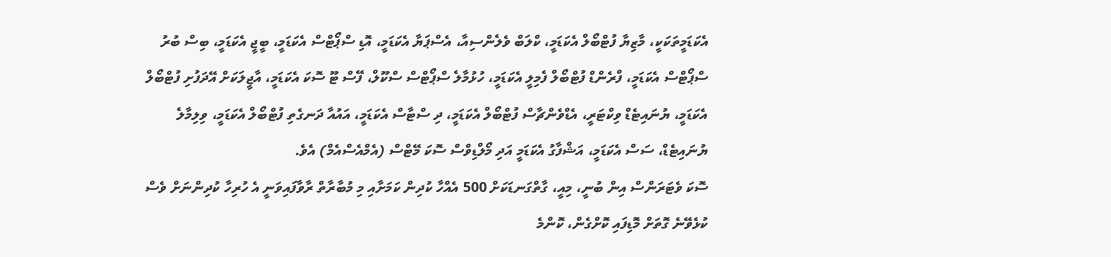އެކަޑަމީތަކަކީ، މާޒިޔާ ފުޓްބޯލް އެކަޑަމީ، ކްލަބް ވެލެންސިއާ، އެސްޕަޔާ އެކަޑަމީ، އޮޑި ސްޕޯޓްސް އެކަޑަމީ، ބީޖީ އެކަޑަމީ، ބިސް ބުރު ސްޕޯޓްސް އެކަޑަމީ، ފްރެންޑް ފުޓްބޯލް ފެމިލީ އެކަޑަމީ، ހުޅުމާލެ ސްޕޯޓްސް ސްކޫލް، ފޭސް ޓޫ ސޮކަ އެކަޑަމީ، އާޖީލަކަށް އޭދަފުށި ފުޓްބޯލް އެކަޑަމީ، ޔުނައިޓެޑް ވިކްޓަރީ، އެޑްވެންޗާސް ފުޓްބޯލް އެކަޑަމީ، ދި ސްޓާސް އެކަޑަމީ، އައުއާ ދަނގެތި ފުޓްބޯލް އެކަޑަމީ، ވިލިމާލެ ޔުނައިޓެޑް، ސަސް އެކަޑަމީ، އަޝްފާގު އެކަޑަމީ އަދި މޯލްޑިވްސް ސޮކަ މޭޓްސް (އެމްއެސްއެމް) އެވެ.
ސޮކަ ވެޓަރަންސް އިން ބުނީ، މިއީ، ގާތްގަނޑަކަށް 500 އެއްހާ ކުދިން ކަމަށާއި މި މުބާރާތް ރާވާފައިވަނީ އެ ހުރިހާ ކުދިންނަށް ވެސް ކުޅެވޭނެ ގޮތަށް މޮޑިފައި ކޮށްގެން، ކޮންމެ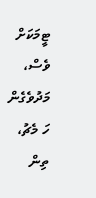ޓީމަކަށް ވެސް، މަދުވެގެން ހަ މެޗު، ތިން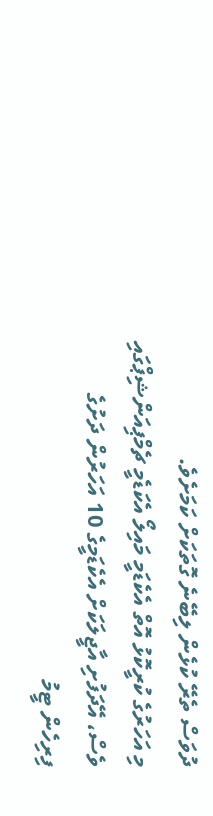ދުވަސް ތެރޭ ކުޅެން ލިބޭނެ ގޮތަކަށް ކަމަށެވެ.
މި އަހަރުގެ ކުރީކޮޅު އޮތް އެކެޑަމީ މައިލޯ އެކަޑެމީ ޗެމްޕިއަންޝިޕްގައި ވެސް، އޭދަފުށި އާޖީލަކަށް އެކެޑަމީގެ 10 އަހަރުން ދަށުގެ ފިރިހެން ޓީމު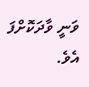ވަނީ ވާދަކޮށްފަ އެވެ.